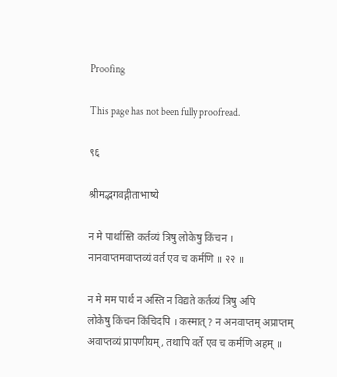Proofing

This page has not been fully proofread.

९६

श्रीमद्भगवद्गीताभाष्ये

न मे पार्थास्ति कर्तव्यं त्रिषु लोकेषु किंचन ।
नानवाप्तमवाप्तव्यं वर्त एव च कर्मणि ॥ २२ ॥

न मे मम पार्थ न अस्ति न विद्यते कर्तव्यं त्रिषु अपि
लोकेषु किंचन किंचिदपि । कस्मात् ? न अनवाप्तम् अप्राप्तम्
अवाप्तव्यं प्रापणीयम्, तथापि वर्ते एव च कर्मणि अहम् ॥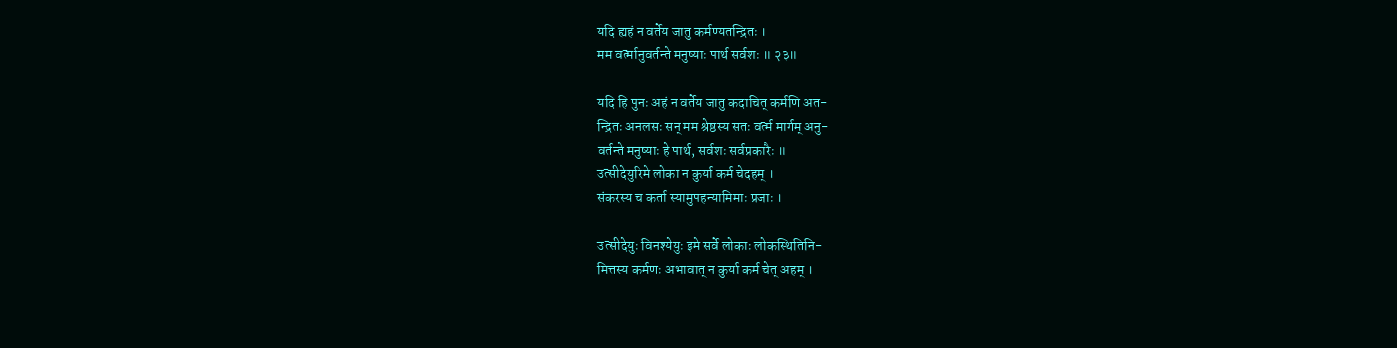यदि ह्यहं न वर्तेय जातु कर्मण्यतन्द्रितः ।
मम वर्त्मानुवर्तन्ते मनुष्याः पार्थ सर्वशः ॥ २३॥

यदि हि पुनः अहं न वर्तेय जातु कदाचित् कर्मणि अत-
न्द्रितः अनलसः सन् मम श्रेष्ठस्य सतः वर्त्म मार्गम् अनु-
वर्तन्ते मनुष्याः हे पार्थ, सर्वशः सर्वप्रकारैः ॥
उत्सीदेयुरिमे लोका न कुर्या कर्म चेदहम् ।
संकरस्य च कर्ता स्यामुपहन्यामिमाः प्रजाः ।

उत्सीदेयुः विनश्येयुः इमे सर्वे लोकाः लोकस्थितिनि-
मित्तस्य कर्मणः अभावात् न कुर्या कर्म चेत् अहम् ।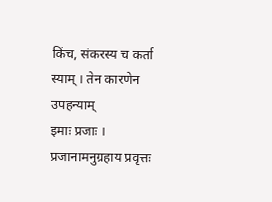किंच, संकरस्य च कर्ता स्याम् । तेन कारणेन उपहन्याम्
इमाः प्रजाः । प्रजानामनुग्रहाय प्रवृत्तः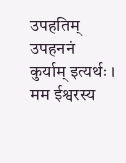उपहतिम् उपहननं
कुर्याम् इत्यर्थः । मम ईश्वरस्य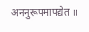अननुरूपमापद्येत ॥